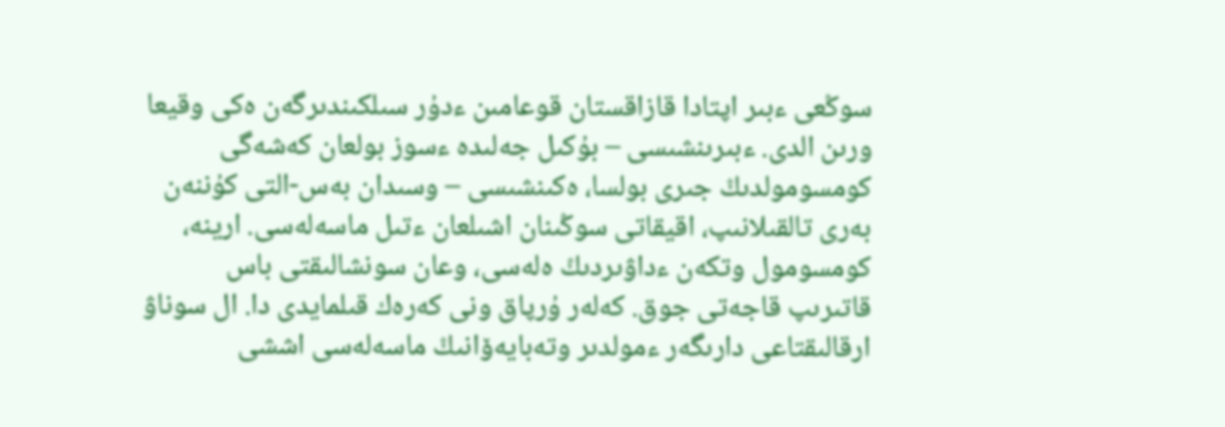سوڭعى ءبىر اپتادا قازاقستان قوعامىن ءدۇر سىلكىندىرگەن ەكى وقيعا ورىن الدى. ءبىرىنشىسى – بۇكىل جەلىدە ءسوز بولعان كەشەگى كومسومولدىڭ جىرى بولسا، ەكىنشىسى – وسىدان بەس-التى كۇننەن بەرى تالقىلانىپ، اقيقاتى سوڭىنان اشىلعان ءتىل ماسەلەسى. ارينە، كومسومول وتكەن ءداۋىردىڭ ەلەسى، وعان سونشالىقتى باس قاتىرىپ قاجەتى جوق. كەلەر ۇرپاق ونى كەرەك قىلمايدى دا. ال سوناۋ ارقالىقتاعى دارىگەر ءمولدىر وتەبايەۆانىڭ ماسەلەسى اششى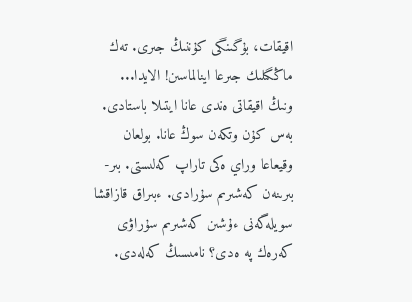اقيقات، بۇگىنگى كۇننىڭ جىرى. تەك ماڭگىلىك جىرعا اينالماسىن! الايدا...
ونىڭ اقيقاتى ەندى عانا ايتىلا باستادى. بەس كۇن وتكەن سوڭ عانا. بولعان وقيعاعا وراي ەكى تاراپ كەلىستى. بىر-بىرىنەن كەشىرىم سۇرادى. ءبىراق قازاقشا سويلەگەنى ءۇشىن كەشىرىم سۇراۋى كەرەك پە ەدى؟ نامىسىڭ كەلەدى.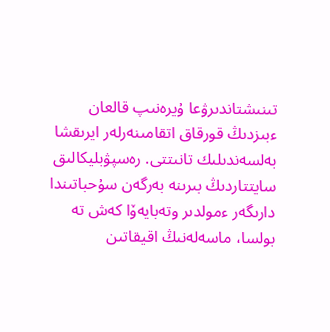تىنىشتاندىرۋعا ۇيرەنىپ قالعان ءبىزدىڭ قورقاق اتقامىنەرلەر ايرىقشا بەلسەندىلىك تانىتتى. رەسپۋبليكالىق سايتتاردىڭ بىرىنە بەرگەن سۇحباتىندا دارىگەر ءمولدىر وتەبايەۆا كەش تە بولسا، ماسەلەنىڭ اقيقاتىن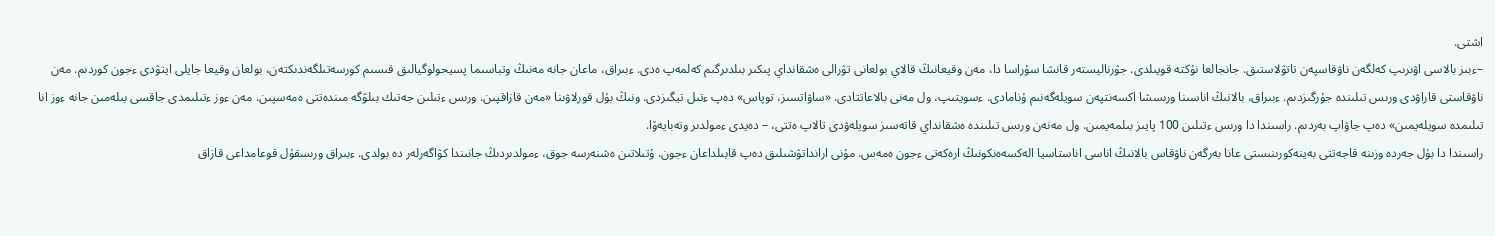اشتى.
–ءبىز بالاسى اۋىرىپ كەلگەن ناۋقاسپەن تاتۋلاستىق. جانجالعا نۇكتە قويىلدى. جۋرناليستەر قانشا سۇراسا دا، مەن وقيعانىڭ قالاي بولعانى تۋرالى ەشقانداي پىكىر بىلدىرگىم كەلمەپ ەدى. ءبىراق، ماعان جانە مەنىڭ وتباسىما پسيحولوگيالىق قىسىم كورسەتىلگەندىكتەن، بولعان وقيعا جايلى ايتۋدى ءجون كوردىم. مەن ناۋقاستى قاراۋدى ورىس تىلىندە جۇرگىزدىم. ءبىراق، بالانىڭ اناسىنا ورىسشا اكسەنتپەن سويلەگەنىم ۇنامادى. ءسويتىپ، ول مەنى بالاعاتتادى. «ساۋاتسىز، توپاس» دەپ ءتىل تيگىزدى. ونىڭ بۇل قورلاۋىنا «مەن قازاقپىن. ورىس ءتىلىن جەتىك بىلۋگە مىندەتتى ەمەسپىن. مەن ءوز ءتىلىمدى جاقسى بىلەمىن جانە ءوز انا تىلىمدە سويلەيمىن» دەپ جاۋاپ بەردىم. راسىندا دا ورىس ءتىلىن 100 پايىز بىلمەيمىن. ول مەنەن ورىس تىلىندە ەشقانداي قاتەسىز سويلەۋدى تالاپ ەتتى، – دەيدى ءمولدىر وتەبايەۆا.
راسىندا دا بۇل جەردە وزىنە قاجەتتى بەينەكورىنىستى عانا بەرگەن ناۋقاس بالانىڭ اناسى اناستاسيا الەكسەەنكونىڭ ارەكەتى ءجون ەمەس. مۇنى ارانداتۋشىلىق دەپ قابىلداعان ءجون. ۇتىلاتىن ەشنەرسە جوق، ءمولدىردىڭ جانىندا كۋاگەرلەر دە بولدى. ءبىراق ورىسقۇل قوعامداعى قازاق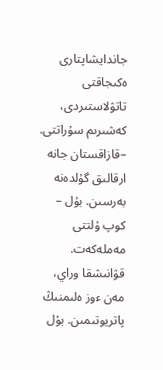جاندايشاپتارى ەكىجاقتى تاتۋلاستىردى، كەشىرىم سۇراتتى.
–قازاقستان جانە ارقالىق گۇلدەنە بەرسىن. بۇل – كوپ ۇلتتى مەملەكەت. قۋانىشقا وراي، مەن ءوز ەلىمنىڭ پاتريوتىمىن. بۇل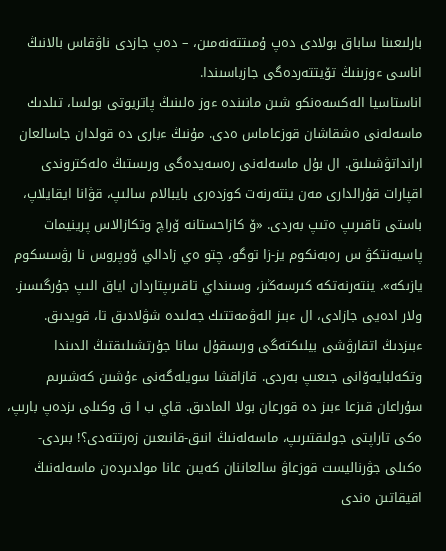بارلىعىنا ساباق بولادى دەپ ۇمىتتەنەمىن، – دەپ جازدى ناۋقاس بالانىڭ اناسى ءوزىنىڭ تۆيتتەردەگى جازباسىندا.
اناستاسيا الەكسەەنكو شىن مانىندە ءوز ەلىنىڭ پاتريوتى بولسا، تىلدىك ماسەلەنى ەشقاشان قوزعاماس ەدى. مۇنىڭ ءبارى دە قولدان جاسالعان ارانداتۋشىلىق. ال بۇل ماسەلەنى رەسەيدەگى ورىستىڭ ەلەكتروندى اقپارات قۇرالدارى مەن ينتەرنەت كوزدەرى بايبالام سالىپ، قۋانا ايقايلاپ، باستى تاقىرىپ ەتىپ بەردى. «ۆ كازاحستانە ۆراچ وتكازالاس پرينيمات پاسيەنتكۋ س رەبەنكوم يز-زا توگو، چتو ەي زادالي ۆوپروس نا رۋسسكوم يازىكە». ينتەرنەتكە كىرسەڭىز، وسىنداي تاقىرىپتاردان اياق الىپ جۇرگىسىز. ولار ادەيى جازادى، ال ءبىز الەۋمەتتىك جەلىدە شۋلادىق تا، قويدىق.
ءبىزدىڭ اتقارۋشى بيلىكتەگى ورىسقۇل سانا جۇرتشىلىقتىڭ الدىندا وتكەلبايەۆانى جىعىپ بەردى. قازاقشا سويلەگەنى ءۇشىن كەشىرىم سۇراعان قىزعا ءبىز دە قورعان بولا المادىق. قاي ب ا ق وكىلى ىزدەپ بارىپ، ەكى تاراپتى جولىقتىرىپ، ماسەلەنىڭ انىق-قانىعىن زەرتتەدى؟! بىردى-ەكىلى جۋرناليست قوزعاۋ سالعاننان كەيىن عانا مولدىردەن ماسەلەنىڭ اقيقاتىن ەندى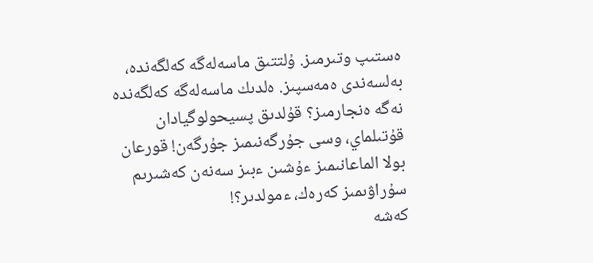ەستىپ وتىرمىز. ۇلتتىق ماسەلەگە كەلگەندە، بەلسەندى ەمەسپىز. ەلدىك ماسەلەگە كەلگەندە نەگە ەنجارمىز؟ قۇلدىق پسيحولوگيادان قۇتىلماي، وسى جۇرگەنىمىز جۇرگەن! قورعان بولا الماعانىمىز ءۇشىن ءبىز سەنەن كەشىرىم سۇراۋىمىز كەرەك، ءمولدىر؟!
كەشە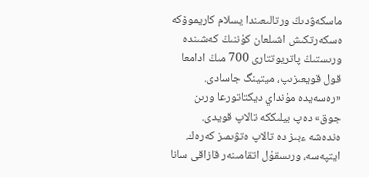ماسكەۋدىڭ ورتالىعىندا يسلام كاريموۆكە ەسكەرتكىش اشىلعان كۇننىڭ كەشىندە ورىستىڭ پاتريوتتارى 700 مىڭ ادامعا قول قويعىزىپ، ميتينگ جاسادى. «رەسەيدە مۇنداي ديكتاتورعا ورىن جوق» دەپ بيلىككە تالاپ قويدى. ەندەشە ءبىز دە تالاپ ەتۋىمىز كەرەك. ايتپەسە، ورىسقۇل اتقامىنەر قازاقى سانا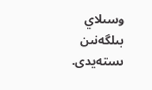وسىلاي بىلگەنىن ىستەيدى.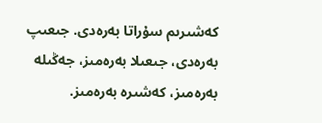كەشىرىم سۇراتا بەرەدى. جىعىپ بەرەدى، جىعىلا بەرەمىز، جەڭىلە بەرەمىز، كەشىرە بەرەمىز.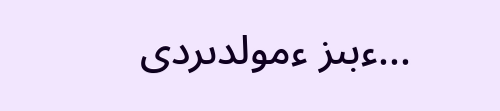...ءبىز ءمولدىردى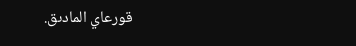قورعاي المادىق.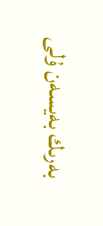بەرىك بەيسەن ۇلى